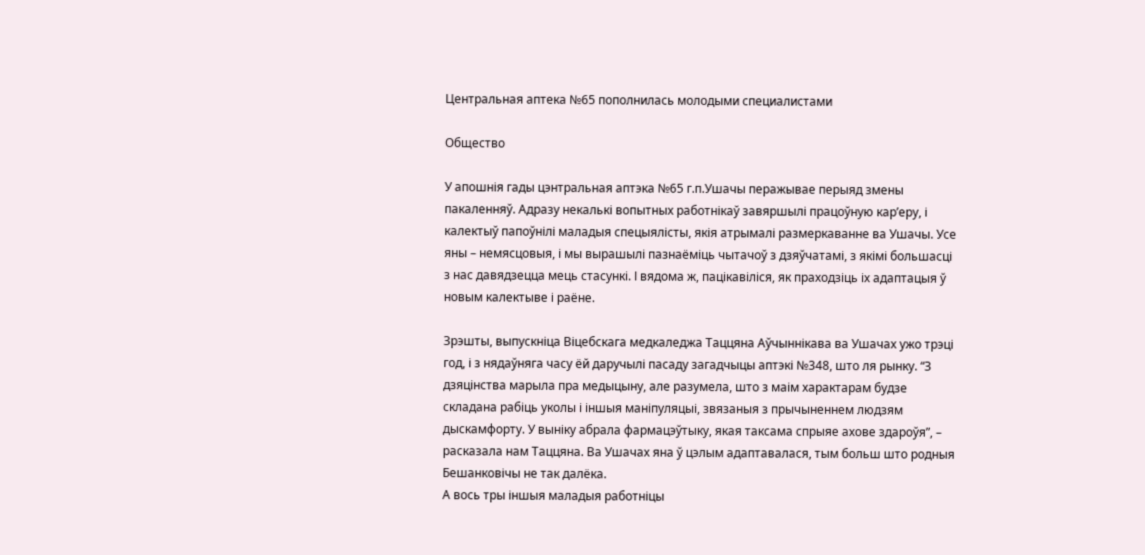Центральная аптека №65 пополнилась молодыми специалистами

Общество

У апошнія гады цэнтральная аптэка №65 г.п.Ушачы перажывае перыяд змены пакаленняў. Адразу некалькі вопытных работнікаў завяршылі працоўную кар’еру, і калектыў папоўнілі маладыя спецыялісты, якія атрымалі размеркаванне ва Ушачы. Усе яны – немясцовыя, і мы вырашылі пазнаёміць чытачоў з дзяўчатамі, з якімі большасці з нас давядзецца мець стасункі. І вядома ж, пацікавіліся, як праходзіць іх адаптацыя ў новым калектыве і раёне.

Зрэшты, выпускніца Віцебскага медкаледжа Таццяна Аўчыннікава ва Ушачах ужо трэці год, і з нядаўняга часу ёй даручылі пасаду загадчыцы аптэкі №348, што ля рынку. “З дзяцінства марыла пра медыцыну, але разумела, што з маім характарам будзе складана рабіць уколы і іншыя маніпуляцыі, звязаныя з прычыненнем людзям дыскамфорту. У выніку абрала фармацэўтыку, якая таксама спрыяе ахове здароўя”, – расказала нам Таццяна. Ва Ушачах яна ў цэлым адаптавалася, тым больш што родныя Бешанковічы не так далёка.
А вось тры іншыя маладыя работніцы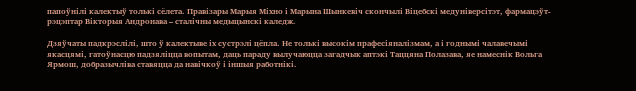папоўнілі калектыў толькі сёлета. Правізары Марыя Міхно і Марына Шынкевіч скончылі Віцебскі медуніверсітэт, фармацэўт-рэцэптар Вікторыя Андронава – сталічны медыцынскі каледж.

Дзяўчаты падкрэслілі, што ў калектыве іх сустрэлі цёпла. Не толькі высокім прафесіяналізмам, а і годнымі чалавечымі якасцямі, гатоўнасцю падзяліцца вопытам, даць параду вылучаюцца загадчык аптэкі Таццяна Полазава, яе намеснік Вольга Ярмош, добразычліва ставяцца да навічкоў і іншыя работнікі.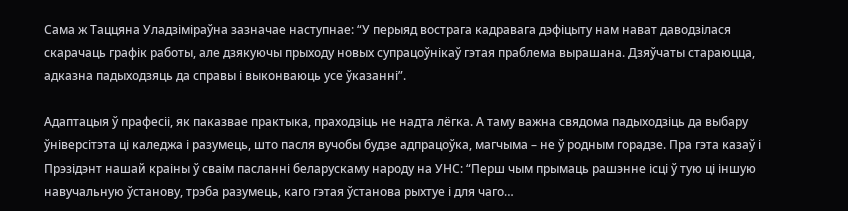Сама ж Таццяна Уладзіміраўна зазначае наступнае: “У перыяд вострага кадравага дэфіцыту нам нават даводзілася скарачаць графік работы, але дзякуючы прыходу новых супрацоўнікаў гэтая праблема вырашана. Дзяўчаты стараюцца, адказна падыходзяць да справы і выконваюць усе ўказанні”.

Адаптацыя ў прафесіі, як паказвае практыка, праходзіць не надта лёгка. А таму важна свядома падыходзіць да выбару ўніверсітэта ці каледжа і разумець, што пасля вучобы будзе адпрацоўка, магчыма – не ў родным горадзе. Пра гэта казаў і Прэзідэнт нашай краіны ў сваім пасланні беларускаму народу на УНС: “Перш чым прымаць рашэнне ісці ў тую ці іншую навучальную ўстанову, трэба разумець, каго гэтая ўстанова рыхтуе і для чаго…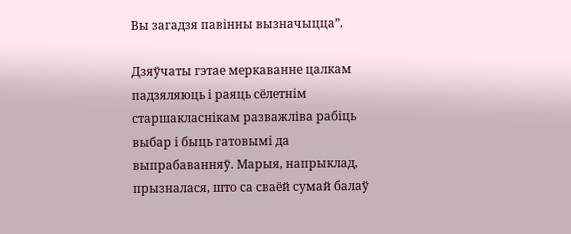Вы загадзя павінны вызначыцца”.

Дзяўчаты гэтае меркаванне цалкам падзяляюць і раяць сёлетнім старшакласнікам разважліва рабіць выбар і быць гатовымі да выпрабаванняў. Марыя, напрыклад, прызналася, што са сваёй сумай балаў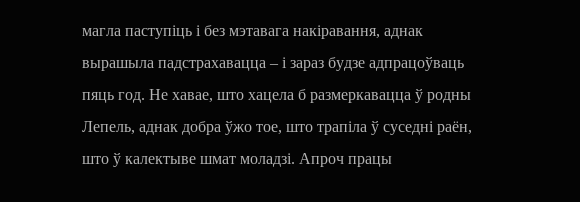магла паступіць і без мэтавага накіравання, аднак вырашыла падстрахавацца – і зараз будзе адпрацоўваць пяць год. Не хавае, што хацела б размеркавацца ў родны Лепель, аднак добра ўжо тое, што трапіла ў суседні раён, што ў калектыве шмат моладзі. Апроч працы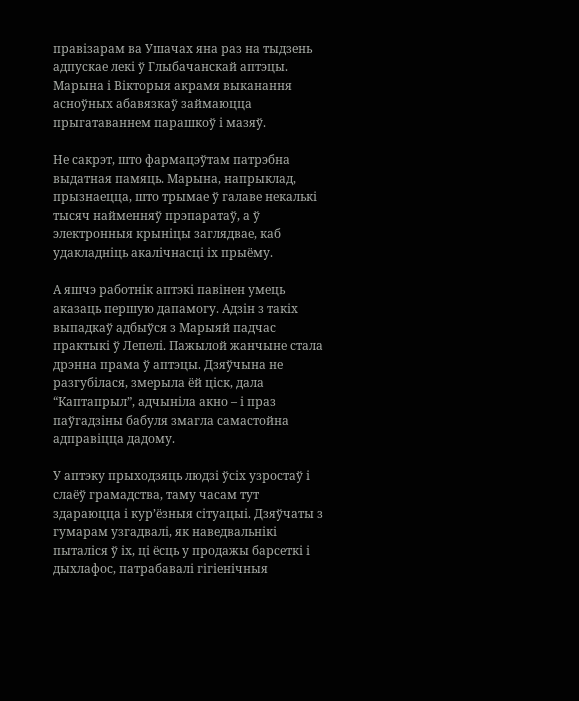правізарам ва Ушачах яна раз на тыдзень адпускае лекі ў Глыбачанскай аптэцы. Марына і Вікторыя акрамя выканання асноўных абавязкаў займаюцца прыгатаваннем парашкоў і мазяў.

Не сакрэт, што фармацэўтам патрэбна выдатная памяць. Марына, напрыклад, прызнаецца, што трымае ў галаве некалькі тысяч найменняў прэпаратаў, а ў электронныя крыніцы заглядвае, каб удакладніць акалічнасці іх прыёму.

А яшчэ работнік аптэкі павінен умець аказаць першую дапамогу. Адзін з такіх выпадкаў адбыўся з Марыяй падчас практыкі ў Лепелі. Пажылой жанчыне стала дрэнна прама ў аптэцы. Дзяўчына не разгубілася, змерыла ёй ціск, дала “Каптапрыл”, адчыніла акно – і праз паўгадзіны бабуля змагла самастойна адправіцца дадому.

У аптэку прыходзяць людзі ўсіх узростаў і слаёў грамадства, таму часам тут здараюцца і кур’ёзныя сітуацыі. Дзяўчаты з гумарам узгадвалі, як наведвальнікі пыталіся ў іх, ці ёсць у продажы барсеткі і дыхлафос, патрабавалі гігіенічныя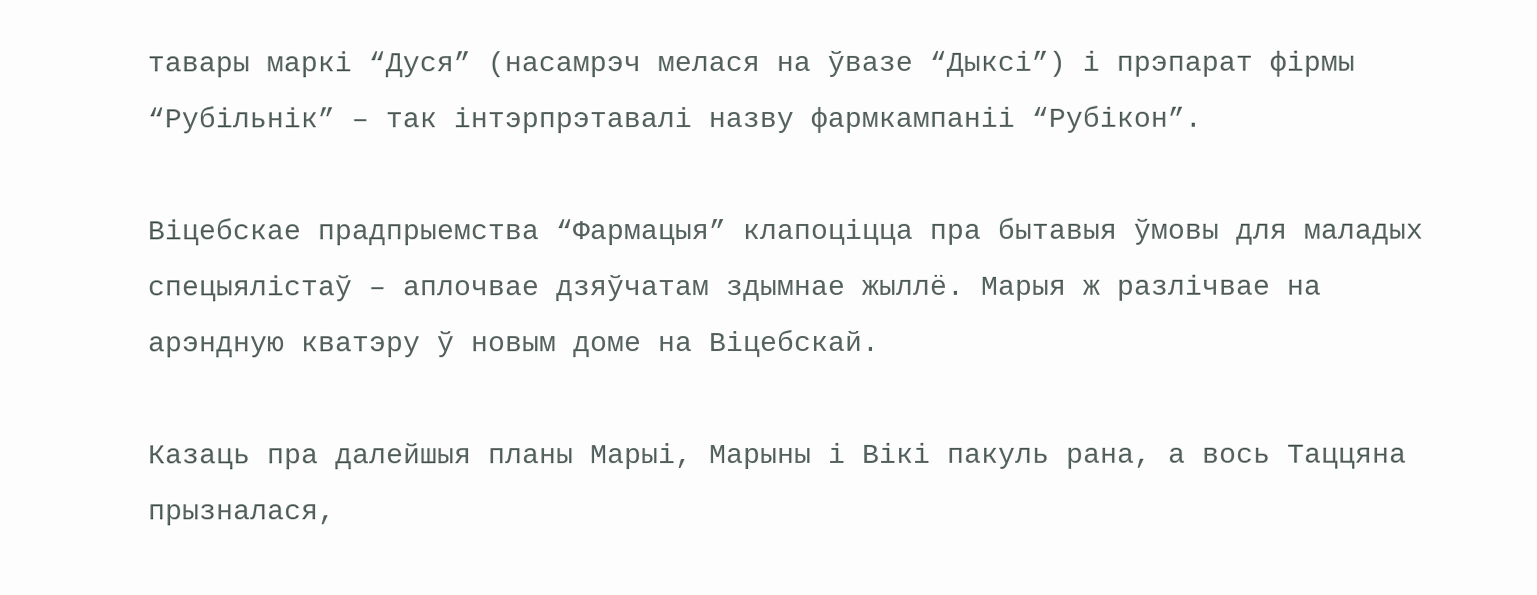тавары маркі “Дуся” (насамрэч мелася на ўвазе “Дыксі”) і прэпарат фірмы “Рубільнік” – так інтэрпрэтавалі назву фармкампаніі “Рубікон”.

Віцебскае прадпрыемства “Фармацыя” клапоціцца пра бытавыя ўмовы для маладых спецыялістаў – аплочвае дзяўчатам здымнае жыллё. Марыя ж разлічвае на арэндную кватэру ў новым доме на Віцебскай.

Казаць пра далейшыя планы Марыі, Марыны і Вікі пакуль рана, а вось Таццяна прызналася,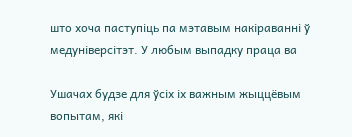што хоча паступіць па мэтавым накіраванні ў медуніверсітэт. У любым выпадку праца ва

Ушачах будзе для ўсіх іх важным жыццёвым вопытам, які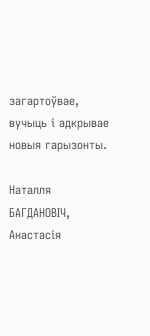загартоўвае, вучыць і адкрывае новыя гарызонты.

Наталля БАГДАНОВІЧ,
Анастасія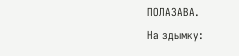ПОЛАЗАВА.
На здымку: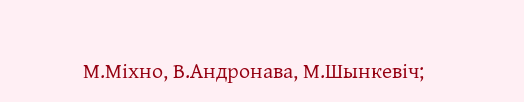М.Міхно, В.Андронава, М.Шынкевіч;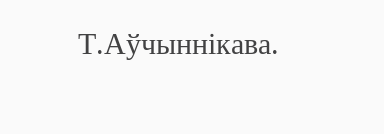Т.Аўчыннікава.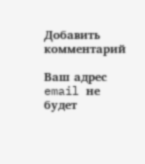Добавить комментарий

Ваш адрес email не будет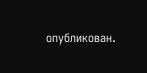опубликован.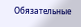Обязательные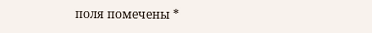поля помечены *